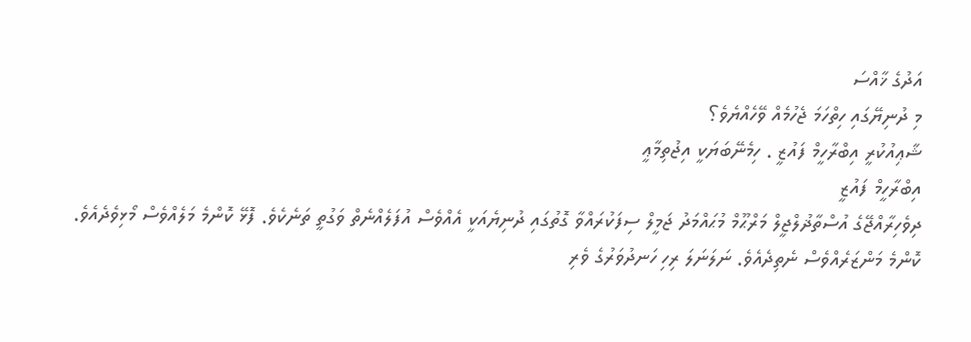އަދުގެ ޚާއްސަ
މި ދުނިޔޭގައި ހިތްހަމަ ޖެހުމެއް ވޭހެއްޔެވެ؟
ޝާޢިއުކުރީ އިބްރާހީމް ފައުޒީ . ހިމެނޭބަޔަކީ އިޖުތިމާޢީ
އިބްރާހީމް ފައުޒީ
ދިވެހިރާއްޖޭގެ އުސްތާޛުލްޖީލް މަރްޙޫމް މުޙައްމަދު ޖަމީލް ސިފަކުރައްވާ ގޮތުގައި ދުނިޔެއަކީ އެއްވެސް އުފަލެއްނެތް ވަގުތީ ތަނެކެވެ. ފޮޅޭ ކޮންމެ މަލެއްވެސް މޯޅިވެދެއެވެ.
ކޮންމެ މަންޒަރެއްވެސް ނެތިދެއެވެ. ނަލަނަލަ ރިހި ހަނދުވަރުގެ ވެރި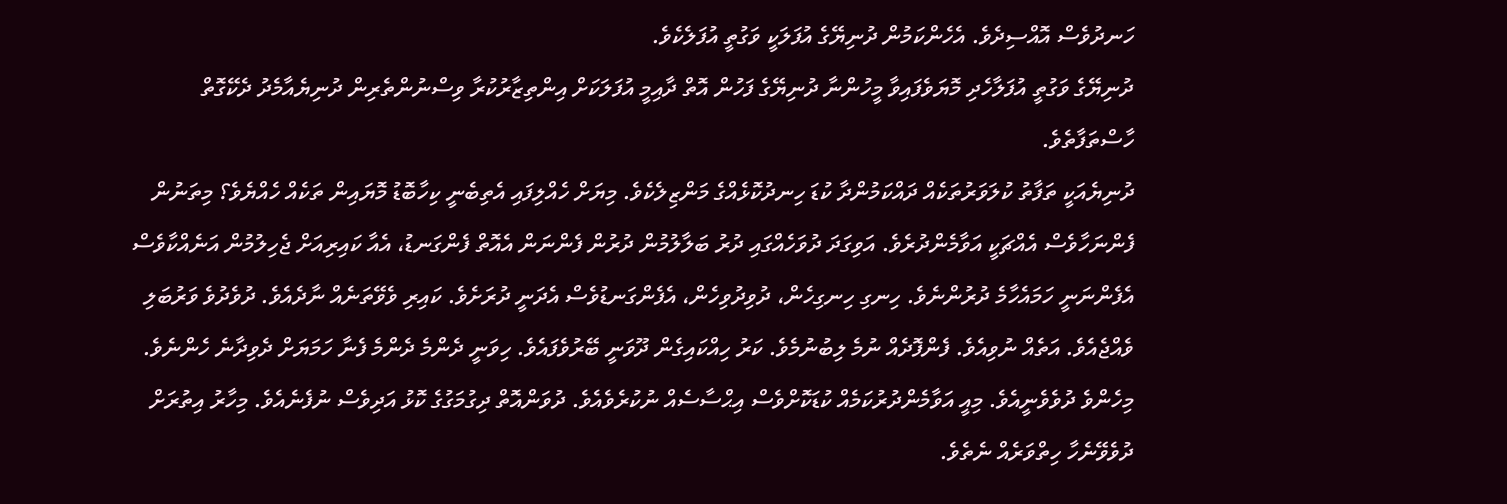ހަނދުވެސް އޮއްސިދެވެ. އެހެންކަމުން ދުނިޔޭގެ އުފަލަކީ ވަގުތީ އުފަލެކެވެ.
ދުނިޔޭގެ ވަގުތީ އުފަލާހެދި މޮޔަވެފައިވާ މީހުންނާ ދުނިޔޭގެ ފަހުން އޮތް ދާއިމީ އުފަލަކަށް އިންތިޒާރުކުރާ ވިސްނުންތެރިން ދުނިޔެއާމެދު ދެކޭގޮތް ހާސްތަފާތެވެ.
ދުނިޔެއަކީ ތަފާތު ކުލަވަރުތަކެއް ދައްކަމުންދާ ކުޑަ ހިނދުކޮޅެއްގެ މަންޒިލެކެވެ. މިޔަށް ހެއްލިފައި އެތިބެނީ ކިހާބޮޑު މޮޔައިން ތަކެއް ހެއްޔެވެ؟ މިތަނުން ފެންނަހާވެސް އެއްޗަކީ އަވާމެންދުރެވެ. އަވިގަދަ ދުވަހެއްގައި ދުރު ބަލާލުމުން ދުރުން ފެންނަން އެއޮތް ފެންގަނޑު، އެއާ ކައިރިއަށް ޖެހިލުމުން އަނެއްކާވެސް އެފެންނަނީ ހަމައެހާމެ ދުރުންނެވެ. ހިނގި ހިނގިހެން، ދުވިދުވިހެން، އެފެންގަނޑުވެސް އެދަނީ ދުރަށެވެ. ކައިރި ވެވޭތަނެއް ނާދެއެވެ. ދުވެދުވެ ވަރުބަލި ވެއްޖެއެވެ. އަތެއް ނުވިއެވެ. ފެންފޮދެއް ނުމެ ލިބުނުމެވެ. ކަރު ހިއްކައިގެން ދޫވަނީ ބޭރުވެފައެވެ. ހިވަނީ ދެންމެ ދެންމެ ފެނާ ހަމަޔަށް ދެވިދާނެ ހެންނެވެ. މިހެންވެ ދުވެވެނީއެވެ. މިއީ އަވާމެންދުރުކަމެއް ކުޑަކޮށްވެސް އިޙްސާސެއް ނުކުރެވެއެވެ. ދުވަންއޮތް ދިގުމަގުގެ ކޮޅު އަދިވެސް ނުފެނެއެވެ. މިހާރު އިތުރަށް ދުވެވޭނެހާ ހިތްވަރެއް ނެތެވެ.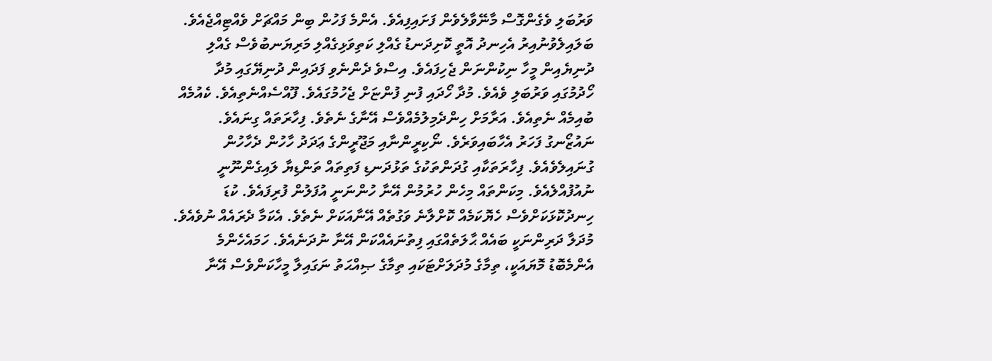ވަރުބަލި ވެގެންގޮސް މާނޭވާލެވެން ފަށައިފިއެވެ. އެންމެ ފަހުން ބިން މައްޗަށް ވެއްޓިއްޖެއެވެ. ބަލައިލެވުނުއިރު އެހިނދު އޮތީ ކޮށިދަނޑު ގެއްލި ކަތިވަޅިގެއްލި މަރިޔަނބުވެސް ގެއްލި ދުނިޔެއިން މީހާ ނިކުންނަން ޖެހިފައެވެ. އިސްވެ ދެންނެވި ފަދައިން ދުނިޔޭގައި މުދާ ހޯދުމުގައި ވަރުބަލި ވެއެވެ. މުދާ ހޯދައި ފުނި ފުންޏަށް ޖެހުމުގައެވެ. ފޫއްސެއްނެތިއެވެ. ކެއުމެއް ބުއިމެއް ނެތިއެވެ. އަރާމަށް ހިންދެމިލުމެއްވެސް އޭނާގެ ނެތެވެ. ފިހާރަތައް ގިނައެވެ. ނައުޒޯނގު ފަހަރު އެހާބައިވަރެވެ. ނޯކިރީންނާއި މަޖޫރީންގެ ޢަދަދު ހާހުން ދެހާހުން ގުނައިލެވެއެވެ. ފިހާރަތަކާއި ގުދަންތަކުގެ ތަޅުދަނޑި ފަތިތައް ތަންޑިޔާ ލައިގެންނޫނީ ނުއުފުއްލެއެވެ. މިކަންތައް މިހެން ހުރުމުން އޭނާ ހުންނަނީ އުފަލުން ފުރިފައެވެ. ކުޑަ ހިނދުކޮޅަކަށްވެސް ހެޔޮކަމެއް ކޮށްލާނެ ވަގުތެއް އޭނާއަކަށް ނެތެވެ. އެކަމާ ދެރައެއް ނުވެއެވެ. މުދަލާ ދަރިންނަކީ ބައެއް ޙާލަތެއްގައި ފިތުނައެއްކަން އޭނާ ނުދަނެއެވެ. ހަމައެހެންމެ އެންމެބޮޑު މޮޔައަކީ، ތިމާގެ މުދަލަށްޓަކައި ތިމާގެ ޞިއްޙަތު ނަގައިލާ މީހާކަންވެސް އޭނާ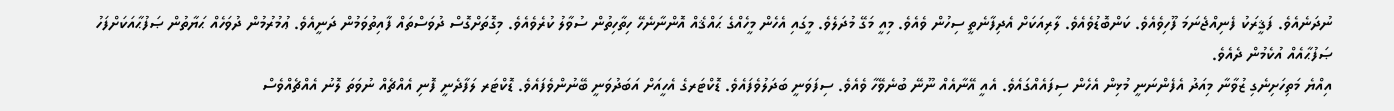ނުދަނެއެވެ. ފަޤީރަކު ފެނިއްޖެނަމަ ފޫހިވެއެވެ. ކަންބޮޑުވެއެވެ. ލާރިއަކަށް އެދިފާނެތީ ސިހުން ވެއެވެ. މިއީ މަގޭ މުދަލެވެ. މީގައި އެހެން މީހެއްގެ ޙައްޤެއް އޮންނާނެހޭ ހިތާހިތުން ސުވާލު ކުރެވެއެވެ. މިގޮތަށްގޮސް ދުވަސްތައް ފާއިތުވަމުން ދަނީއެވެ. ޢުމުރުމުން ދުވަހެއް ޙަޔާތުން ޞަފުޙާއަކަށްފަހު ޞަފުޙާއެއް އުކެމުން ދެއެވެ.
އިއްޔެ މަތިހަށިނެގި ޒުވާނާ މިއަދު އެފެންނަނީ މުޅިން އެހެން ސިފައެއްގައެވެ. އެއީ އޭނާއެއް ނޫނޭ ބުނެވޭހާ ވެއެވެ. ސިފަވަނީ ބަދަލުވެފައެވެ. ޑޮކްޓަރގެ އެހީއަށް އަބަދުވަނީ ބޭނުންވެފައެވެ. ޑޮކްޓަރ ލަފާދެނީ ފޮނި އެއްޗެއް ނުވަތަ ލޮނު އެއްޗެއްވެސް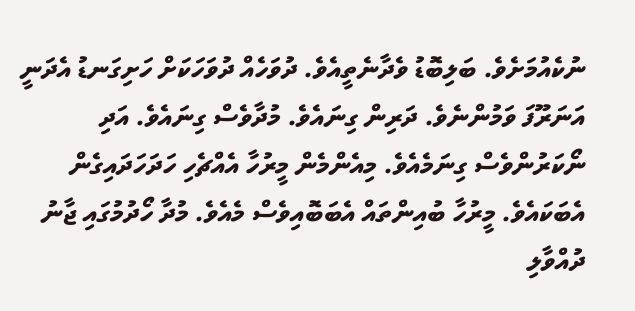ނުކެއުމަށެވެ. ބަލިބޮޑު ވެދާނެތީއެވެ. ދުވަހެއް ދުވަހަކަށް ހަށިގަނޑު އެދަނީ އަނަރޫފަ ވަމުންނެވެ. ދަރިން ގިނައެވެ. މުދާވެސް ގިނައެވެ. އަދި ނޯކަރުންވެސް ގިނަމެއެވެ. މިއެންމެން މީރުހާ އެއްޗެހި ހަދަހަދައިގެން އެބަކައެވެ. މީރުހާ ބުއިންތައް އެބަބޮއިވެސް މެއެވެ. މުދާ ހޯދުމުގައި ޖާނު ދުއްވާލި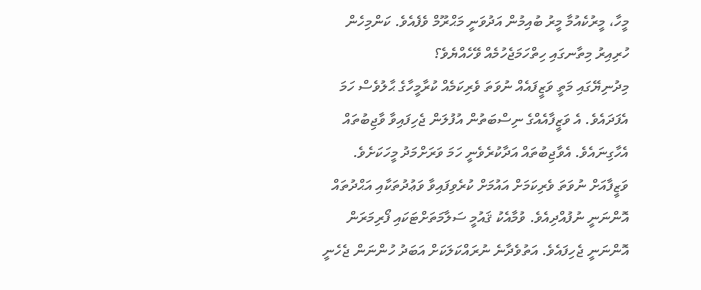މީހާ، މީރުކެއުމާ މީރު ބުއިމުން އަދުވަނީ މަޙްރޫމް ވެފެއެވެ. ކަންމިހެން ހުރިއިރު މިތާނގައި ހިތްހަމަޖެހުމެއް ވޭހެއްޔެވެ؟
މިދުނިޔޭގައި މަތީ ވަޒީފައެއް ނުވަތަ ވެރިކަމެއް ކުރާމީހާގެ ޙާލުވެސް ހަމަ އެފަދައެވެ. އެ ވަޒީފާއެއްގެ ނިސްބަތުން އުފުލަން ޖެހިފައިވާ ވާޖިބުތައް އެހާގިނައެވެ. އެވާޖިބުތައް އަދާކުރެވެނީ ހަމަ ވަރަށްމަދު މީހަކަށެވެ. ވަޒީފާއަށް ނުވަތަ ވެރިކަމަށް އައުމަށް ކުރެވިފައިވާ ވަޢުދުތަކާއި އަޙްދުތައް އޮންނަނީ ނުފުއްދިއެވެ. ވުމާއެކު ޤައުމީ ސަލާމަތަށްޓަކައި ފޯރިމަރަން އޮންނަނީ ޖެހިފައެވެ. އަތުވެދާނެ ނުރައްކަލަކަށް އަބަދު ހުންނަން ޖެހެނީ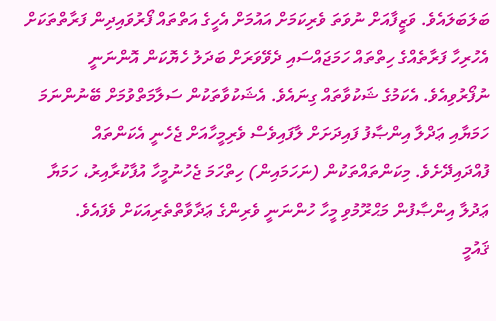ބަލަބަލައެވެ. ވަޒީފާއަށް ނުވަތަ ވެރިކަމަށް އައުމަށް އެހީގެ އަތްތައް ފޯރުވައިދިން ފަރާތްތަކަށް އެހުރިހާ ފަރާތެއްގެ ހިތްތައް ހަމަޖައްސައި ދެވޭވަރަށް ބަދަލު ހެޔޮކަން އޮންނަނީ ނުފޯރުވިއެވެ. އެކަމުގެ ޝަކުވާތައް ގިނައެވެ. އެޝަކުވާތަކުން ސަލާމަތްވުމަށް ބޭނުންނަމަ ހަމަޔާއި ޢަދްލާ އިންޞާފު ފައިދަށަށް ލާފައިވެސް ވެރިމީހާއަށް ޖެހެނީ އެކަންތައް ފުއްދައިދޭށެވެ. މިކަންތައްތަކުން (ނަހަމައިން) ހިތްހަމަ ޖެހުނުމީހާ އުފާކުރާއިރު، ހަމަޔާ ޢަދުލާ އިންޞާފުން މަޙްރޫމުވި މީހާ ހުންނަނީ ވެރިންގެ ޢަދާވާތްތެރިއަކަށް ވެފައެވެ.
ޤައުމީ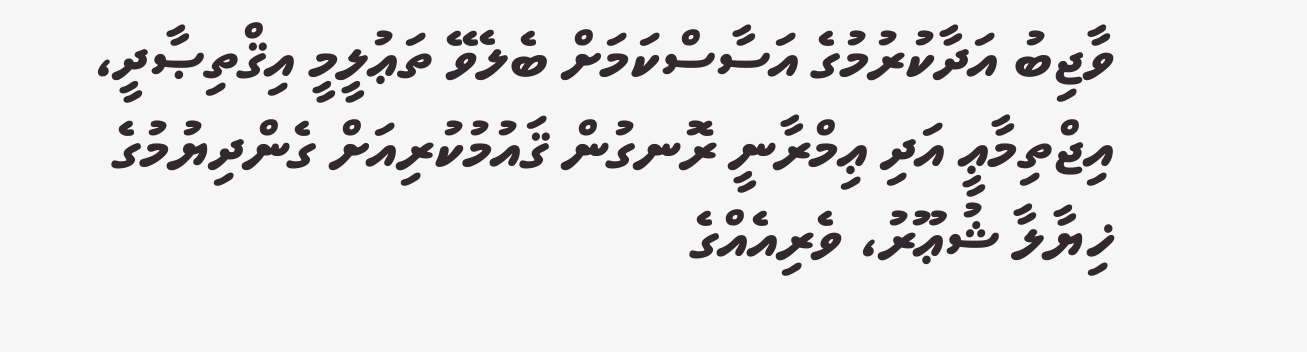ވާޖިބު އަދާކުރުމުގެ އަސާސްކަމަށް ބެލެވޭ ތަޢުލީމީ އިޤްތިޞާދީ، އިޖްތިމާޢީ އަދި ޢިމްރާނީ ރޮނގުން ޤައުމުކުރިއަށް ގެންދިޔުމުގެ ޚިޔާލާ ޝުޢޫރު، ވެރިއެއްގެ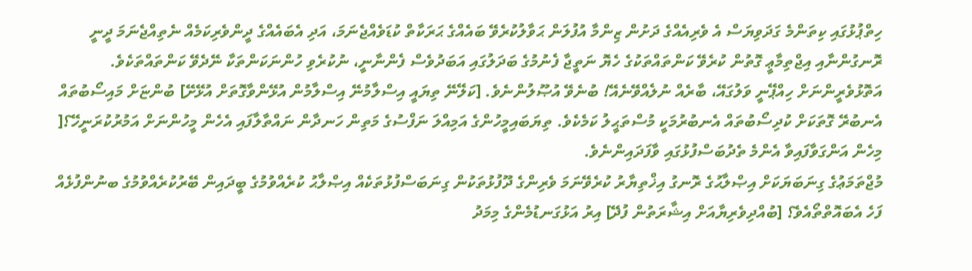ހިތްޕުޅުގައި ކިތަންމެ ގަދަވިޔަސް އެ ވެރިއެއްގެ ދަށުން ޒިންމާ އުފުލަން ޙަވާލުކުރެވޭ ބައެއްގެ ޙަރަކާތް ކުޑަވެއްޖެނަމަ، އަދި އެބައެއްގެ ދީންވެރިކަމެއް ނެތިއްޖެނަމަ ދީނީ ރޮނގުންނާއި އިޖްތިމާޢީ ގޮތުން ކުރެވޭ ކަންތައްތަކުގެ ހެޔޮ ނަތީޖާ ފެނުމުގެ ބަދަލުގައި އަބަދުވެސް ފެންނާނީ، ނުކުރެވި ހުންނަކަންތަކާ ނޭދެވޭ ކަންތައްތަކެވެ. އަތޮޅުވެރީންނަށް ހިއްޕޭނީ ވަލުގައޭ، ބާރެއް ނުލެއްވޭނެއޭ! ބުނެވޭ އުޞޫލުންނެވެ. [ކަލޭނޭ ތިޔައީ އިސްލާމުނޭ އިސްލާމުން އުޅޭންވާގޮތަށް އުޅޭށޭ] ބުންޏަށް މައިސޯބުތައް އެނބުރޭ ގޮތަކަށް ކުދިސޯބުތައް އެނބުރުމަކީ މުސްތަޙީލު ކަމެކެވެ. ތިޔަބައިމީހުންގެ އަމިއްލަ ނަފްސުގެ މަތިން ހަނދާން ނައްތާލާފައި އެހެން މީހުންނަށް އަމުރުކުރަނީހޭ؟[ މިހެން އަންގަވާފައިވާ އެންމެ ތެދުބަސްފުޅުގައި ވާފަދައިންނެވެ.
މުޖްތަމަޢުގެ ގިނަބަޔަކަށް އިޞްލާޙުގެ ރޮނގު އިޚްތިޔާރު ކުރެވޭނަމަ ވެރިންގެ ދޫފުޅުތަކުން ގިނަބަސްފުޅުތަކެއް އިޞްލާޙު ކުރެއްވުމުގެ ބީދައިން ބޭރުކުރެއްވުމުގެ ބނުންފުޅެއް ފަހެ އެބައޮތްތޯއެވެ؟ [ބުއްދިވެރިޔާއަށް އިޝާރަތުން ފުދޭ] އިރު އަޅުގަނޑުމެންގެ މިމަދު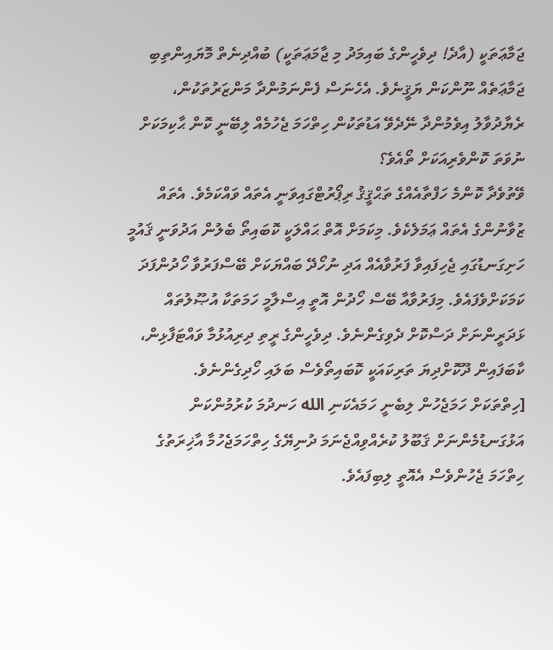ޖަމާޢަތަކީ (އާދެ! ދިވެހީންގެ ބައިމަދު މި ޖާމަޢަތަކީ) ބުއްދިނެތް މޮޔައިންތިބި ޖަމާޢަތެއް ނޫންކަން ޔަޤީނެވެ. އެހެނަސް ފެންނަމުންދާ މަންޒަރުތަކުން، ރެޔާދުވާލު އިވެމުންދާ ނޭދެވޭ އަޑުތަކުން ހިތްހަމަ ޖެހުމެއް ލިބޭނީ ކޮން ޙާކިމަކަށް ނުވަތަ ކޮންވެރިއަކަށް ތޯއެވެ؟
ވޭތުވެދާ ކޮންމެ ހަފްތާއެއްގެ ތަޙްޤީޤު ރިޕޯރުޓްގައިވަނީ އެތައް ވައްކަމެވެ. އެތައް ޒުވާނުންގެ އެތައް ޢަމަލެކެވެ. މިކަމަށް އޮތް ޙައްލަކީ ކޮބައިތޯ ބެލުން އަދުވަނީ ޤައުމީ ހަށިގަނޑުގައި ޖެހިފައިވާ ފަރުވާއެއް އަދި ނުހޯދޭ ބައްޔަކަށް ބޭސްފަރުވާ ހޯދުންފަދަ ކަމަކަށްވެފައެވެ. މިފަރުވާއާ ބޭސް ހޯދުން އޮތީ އިސްލާމީ ހަމަތަކާ އުޞޫލުތައް ޅަދަރީންނަށް ދަސްކޮށް ދެވިގެންނެވެ. ދިވެހީންގެ ރީތި ދިރިއުޅުމާ ވައްޓަފާޅިން، ކާބަފައިން ދޫކޮށްދިޔަ ތަރިކައަކީ ކޮބައިތޯވެސް ބަލައި ހޯދިގެންނެވެ.
[ހިތްތަކަށް ހަމަޖެހުން ލިބެނީ ހަމައެކަނި الله ހަނދުމަ ކުރުމުންކަން އަޅުގަނޑުމެންނަށް ޤަބޫލު ކުރެއްވިއްޖެނަމަ ދުނިޔޭގެ ހިތްހަމަޖެހުމާ އާޚިރަތުގެ ހިތްހަމަ ޖެހުންވެސް އެއޮތީ ލިބިފައެވެ.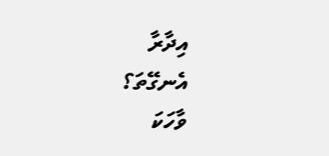އިދާރާ
އެނގޭތަ؟
ވާހަކަ